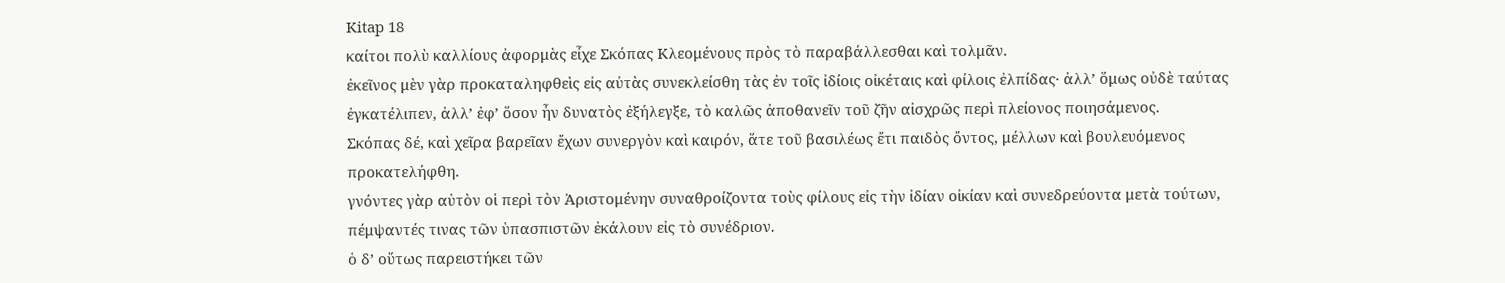Kitap 18
καίτοι πολὺ καλλίους ἀφορμὰς εἶχε Σκόπας Κλεομένους πρὸς τὸ παραβάλλεσθαι καὶ τολμᾶν.
ἐκεῖνος μὲν γὰρ προκαταληφθεὶς εἰς αὐτὰς συνεκλείσθη τὰς ἐν τοῖς ἰδίοις οἰκέταις καὶ φίλοις ἐλπίδας· ἀλλʼ ὅμως οὐδὲ ταύτας ἐγκατέλιπεν, ἀλλʼ ἐφʼ ὅσον ἦν δυνατὸς ἐξήλεγξε, τὸ καλῶς ἀποθανεῖν τοῦ ζῆν αἰσχρῶς περὶ πλείονος ποιησάμενος.
Σκόπας δέ, καὶ χεῖρα βαρεῖαν ἔχων συνεργὸν καὶ καιρόν, ἅτε τοῦ βασιλέως ἔτι παιδὸς ὄντος, μέλλων καὶ βουλευόμενος προκατελήφθη.
γνόντες γὰρ αὐτὸν οἱ περὶ τὸν Ἀριστομένην συναθροίζοντα τοὺς φίλους εἰς τὴν ἰδίαν οἰκίαν καὶ συνεδρεύοντα μετὰ τούτων, πέμψαντές τινας τῶν ὑπασπιστῶν ἐκάλουν εἰς τὸ συνέδριον.
ὁ δʼ οὕτως παρειστήκει τῶν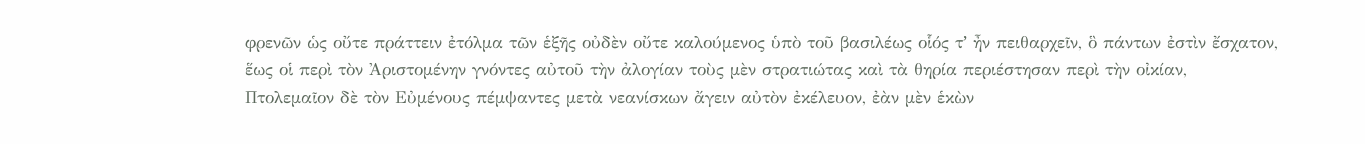φρενῶν ὡς οὔτε πράττειν ἐτόλμα τῶν ἑξῆς οὐδὲν οὔτε καλούμενος ὑπὸ τοῦ βασιλέως οἷός τʼ ἦν πειθαρχεῖν, ὃ πάντων ἐστὶν ἔσχατον,
ἕως οἱ περὶ τὸν Ἀριστομένην γνόντες αὐτοῦ τὴν ἀλογίαν τοὺς μὲν στρατιώτας καὶ τὰ θηρία περιέστησαν περὶ τὴν οἰκίαν,
Πτολεμαῖον δὲ τὸν Εὐμένους πέμψαντες μετὰ νεανίσκων ἄγειν αὐτὸν ἐκέλευον, ἐὰν μὲν ἑκὼν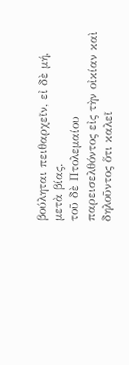βούληται πειθαρχεῖν, εἰ δὲ μή, μετὰ βίας.
τοῦ δὲ Πτολεμαίου παρεισελθόντος εἰς τὴν οἰκίαν καὶ δηλοῦντος ὅτι καλεῖ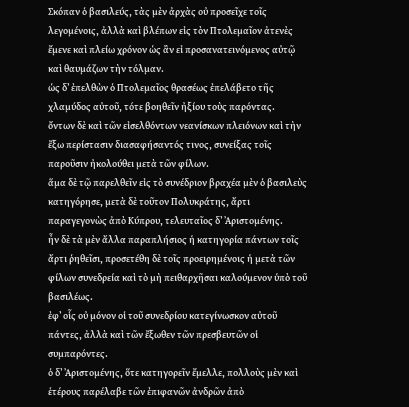Σκόπαν ὁ βασιλεύς, τὰς μὲν ἀρχὰς οὐ προσεῖχε τοῖς λεγομένοις, ἀλλὰ καὶ βλέπων εἰς τὸν Πτολεμαῖον ἀτενὲς ἔμενε καὶ πλείω χρόνον ὡς ἂν εἰ προσανατεινόμενος αὐτῷ καὶ θαυμάζων τὴν τόλμαν.
ὡς δʼ ἐπελθὼν ὁ Πτολεμαῖος θρασέως ἐπελάβετο τῆς χλαμύδος αὐτοῦ, τότε βοηθεῖν ἠξίου τοὺς παρόντας.
ὄντων δὲ καὶ τῶν εἰσελθόντων νεανίσκων πλειόνων καὶ τὴν ἔξω περίστασιν διασαφήσαντός τινος, συνείξας τοῖς παροῦσιν ἠκολούθει μετὰ τῶν φίλων.
ἅμα δὲ τῷ παρελθεῖν εἰς τὸ συνέδριον βραχέα μὲν ὁ βασιλεὺς κατηγόρησε, μετὰ δὲ τοῦτον Πολυκράτης, ἄρτι παραγεγονὼς ἀπὸ Κύπρου, τελευταῖος δʼ Ἀριστομένης.
ἦν δὲ τὰ μὲν ἄλλα παραπλήσιος ἡ κατηγορία πάντων τοῖς ἄρτι ῥηθεῖσι, προσετέθη δὲ τοῖς προειρημένοις ἡ μετὰ τῶν φίλων συνεδρεία καὶ τὸ μὴ πειθαρχῆσαι καλούμενον ὑπὸ τοῦ βασιλέως.
ἐφʼ οἷς οὐ μόνον οἱ τοῦ συνεδρίου κατεγίνωσκον αὐτοῦ πάντες, ἀλλὰ καὶ τῶν ἔξωθεν τῶν πρεσβευτῶν οἱ συμπαρόντες.
ὁ δʼ Ἀριστομένης, ὅτε κατηγορεῖν ἔμελλε, πολλοὺς μὲν καὶ ἑτέρους παρέλαβε τῶν ἐπιφανῶν ἀνδρῶν ἀπὸ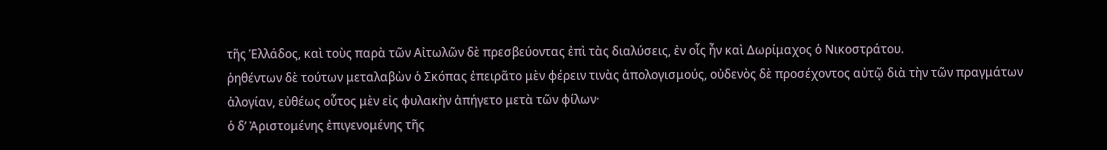τῆς Ἑλλάδος, καὶ τοὺς παρὰ τῶν Αἰτωλῶν δὲ πρεσβεύοντας ἐπὶ τὰς διαλύσεις, ἐν οἷς ἦν καὶ Δωρίμαχος ὁ Νικοστράτου.
ῥηθέντων δὲ τούτων μεταλαβὼν ὁ Σκόπας ἐπειρᾶτο μὲν φέρειν τινὰς ἀπολογισμούς, οὐδενὸς δὲ προσέχοντος αὐτῷ διὰ τὴν τῶν πραγμάτων ἀλογίαν, εὐθέως οὗτος μὲν εἰς φυλακὴν ἀπήγετο μετὰ τῶν φίλων·
ὁ δʼ Ἀριστομένης ἐπιγενομένης τῆς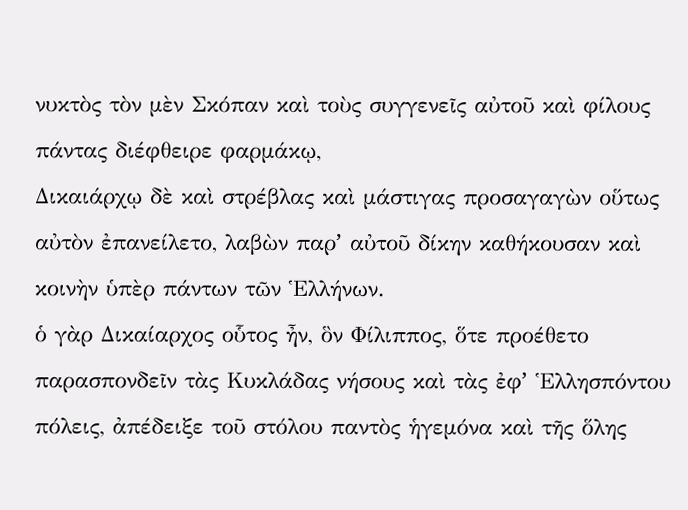νυκτὸς τὸν μὲν Σκόπαν καὶ τοὺς συγγενεῖς αὐτοῦ καὶ φίλους πάντας διέφθειρε φαρμάκῳ,
Δικαιάρχῳ δὲ καὶ στρέβλας καὶ μάστιγας προσαγαγὼν οὕτως αὐτὸν ἐπανείλετο, λαβὼν παρʼ αὐτοῦ δίκην καθήκουσαν καὶ κοινὴν ὑπὲρ πάντων τῶν Ἑλλήνων.
ὁ γὰρ Δικαίαρχος οὗτος ἦν, ὃν Φίλιππος, ὅτε προέθετο παρασπονδεῖν τὰς Κυκλάδας νήσους καὶ τὰς ἐφʼ Ἑλλησπόντου πόλεις, ἀπέδειξε τοῦ στόλου παντὸς ἡγεμόνα καὶ τῆς ὅλης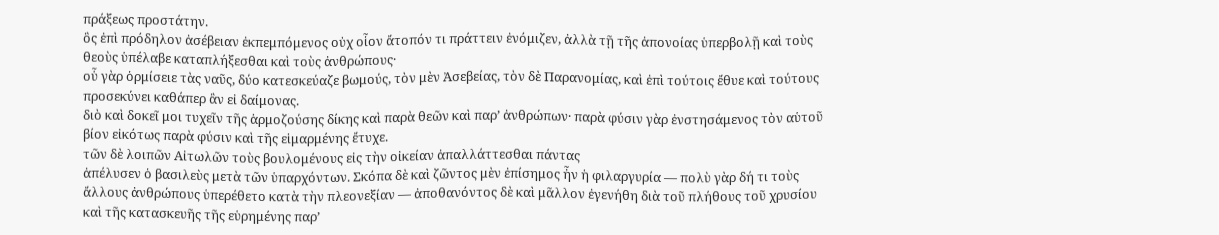πράξεως προστάτην.
ὃς ἐπὶ πρόδηλον ἀσέβειαν ἐκπεμπόμενος οὐχ οἷον ἄτοπόν τι πράττειν ἐνόμιζεν, ἀλλὰ τῇ τῆς ἀπονοίας ὑπερβολῇ καὶ τοὺς θεοὺς ὑπέλαβε καταπλήξεσθαι καὶ τοὺς ἀνθρώπους·
οὗ γὰρ ὁρμίσειε τὰς ναῦς, δύο κατεσκεύαζε βωμούς, τὸν μὲν Ἀσεβείας, τὸν δὲ Παρανομίας, καὶ ἐπὶ τούτοις ἔθυε καὶ τούτους προσεκύνει καθάπερ ἂν εἰ δαίμονας.
διὸ καὶ δοκεῖ μοι τυχεῖν τῆς ἁρμοζούσης δίκης καὶ παρὰ θεῶν καὶ παρʼ ἀνθρώπων· παρὰ φύσιν γὰρ ἐνστησάμενος τὸν αὑτοῦ βίον εἰκότως παρὰ φύσιν καὶ τῆς εἱμαρμένης ἔτυχε.
τῶν δὲ λοιπῶν Αἰτωλῶν τοὺς βουλομένους εἰς τὴν οἰκείαν ἀπαλλάττεσθαι πάντας
ἀπέλυσεν ὁ βασιλεὺς μετὰ τῶν ὑπαρχόντων. Σκόπα δὲ καὶ ζῶντος μὲν ἐπίσημος ἦν ἡ φιλαργυρία — πολὺ γὰρ δή τι τοὺς ἄλλους ἀνθρώπους ὑπερέθετο κατὰ τὴν πλεονεξίαν — ἀποθανόντος δὲ καὶ μᾶλλον ἐγενήθη διὰ τοῦ πλήθους τοῦ χρυσίου καὶ τῆς κατασκευῆς τῆς εὑρημένης παρʼ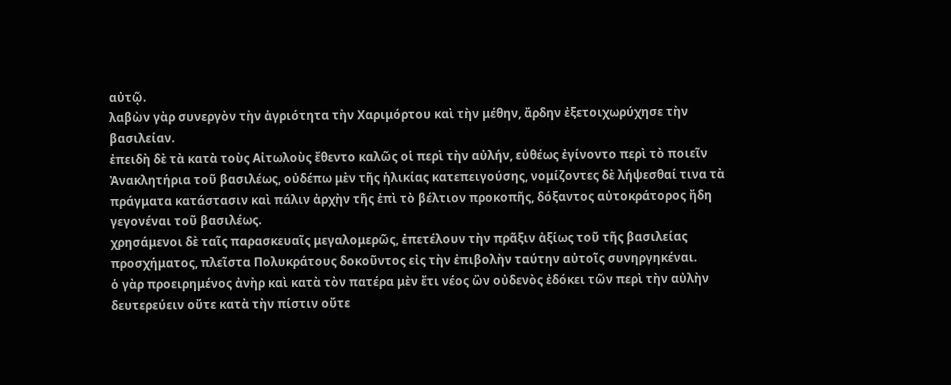αὐτῷ.
λαβὼν γὰρ συνεργὸν τὴν ἀγριότητα τὴν Χαριμόρτου καὶ τὴν μέθην, ἄρδην ἐξετοιχωρύχησε τὴν βασιλείαν.
ἐπειδὴ δὲ τὰ κατὰ τοὺς Αἰτωλοὺς ἔθεντο καλῶς οἱ περὶ τὴν αὐλήν, εὐθέως ἐγίνοντο περὶ τὸ ποιεῖν Ἀνακλητήρια τοῦ βασιλέως, οὐδέπω μὲν τῆς ἡλικίας κατεπειγούσης, νομίζοντες δὲ λήψεσθαί τινα τὰ πράγματα κατάστασιν καὶ πάλιν ἀρχὴν τῆς ἐπὶ τὸ βέλτιον προκοπῆς, δόξαντος αὐτοκράτορος ἤδη γεγονέναι τοῦ βασιλέως.
χρησάμενοι δὲ ταῖς παρασκευαῖς μεγαλομερῶς, ἐπετέλουν τὴν πρᾶξιν ἀξίως τοῦ τῆς βασιλείας προσχήματος, πλεῖστα Πολυκράτους δοκοῦντος εἰς τὴν ἐπιβολὴν ταύτην αὐτοῖς συνηργηκέναι.
ὁ γὰρ προειρημένος ἀνὴρ καὶ κατὰ τὸν πατέρα μὲν ἔτι νέος ὢν οὐδενὸς ἐδόκει τῶν περὶ τὴν αὐλὴν δευτερεύειν οὔτε κατὰ τὴν πίστιν οὔτε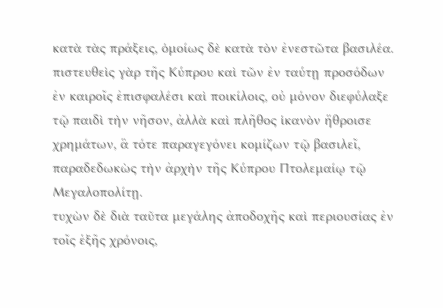κατὰ τὰς πράξεις, ὁμοίως δὲ κατὰ τὸν ἐνεστῶτα βασιλέα.
πιστευθεὶς γὰρ τῆς Κύπρου καὶ τῶν ἐν ταύτῃ προσόδων ἐν καιροῖς ἐπισφαλέσι καὶ ποικίλοις, οὐ μόνον διεφύλαξε τῷ παιδὶ τὴν νῆσον, ἀλλὰ καὶ πλῆθος ἱκανὸν ἥθροισε χρημάτων, ἃ τότε παραγεγόνει κομίζων τῷ βασιλεῖ, παραδεδωκὼς τὴν ἀρχὴν τῆς Κύπρου Πτολεμαίῳ τῷ Μεγαλοπολίτῃ.
τυχὼν δὲ διὰ ταῦτα μεγάλης ἀποδοχῆς καὶ περιουσίας ἐν τοῖς ἑξῆς χρόνοις,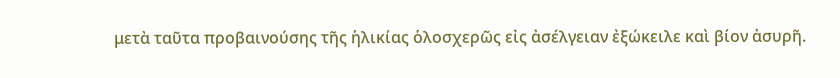μετὰ ταῦτα προβαινούσης τῆς ἡλικίας ὁλοσχερῶς εἰς ἀσέλγειαν ἐξώκειλε καὶ βίον ἀσυρῆ.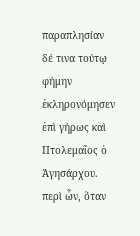παραπλησίαν δέ τινα τούτῳ φήμην ἐκληρονόμησεν ἐπὶ γήρως καὶ Πτολεμαῖος ὁ Ἀγησάρχου.
περὶ ὧν, ὅταν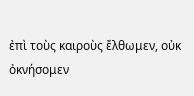ἐπὶ τοὺς καιροὺς ἔλθωμεν, οὐκ ὀκνήσομεν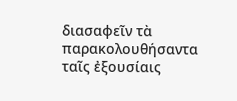διασαφεῖν τὰ παρακολουθήσαντα ταῖς ἐξουσίαις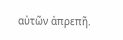αὐτῶν ἀπρεπῆ.